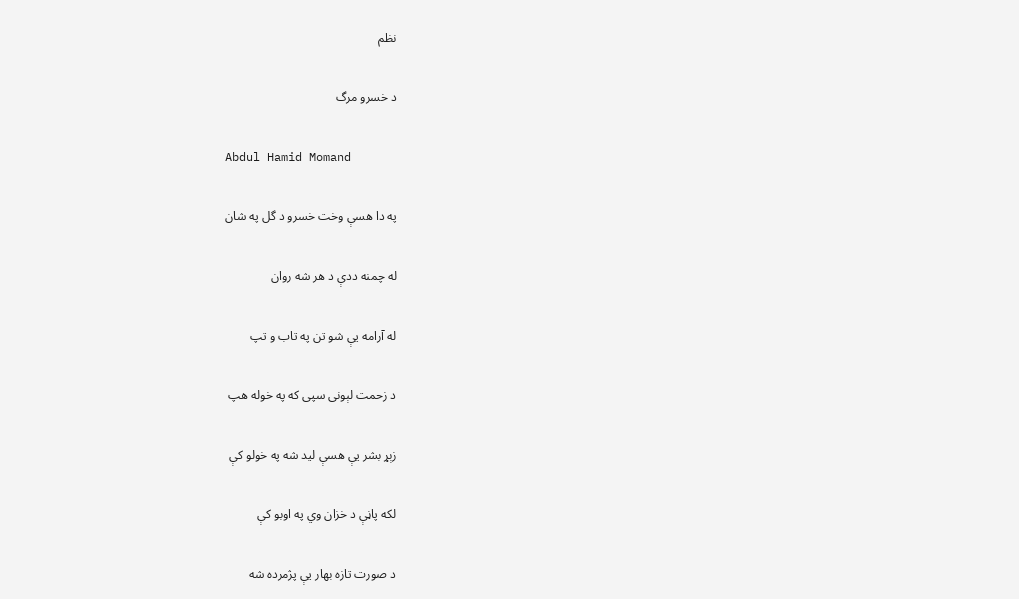نظم

د خسرو مرگ

Abdul Hamid Momand

په دا هسې وخت خسرو د گل په شان

له چمنه ددې د هر شه روان

له آرامه يې شو تن په تاب و تپ

د زحمت لېونی سپی که په خوله هپ

زېړ بشر يې هسې ليد شه په خولو کې

لکه پاڼې د خزان وي په اوبو کې

د صورت تازه بهار يې پژمرده شه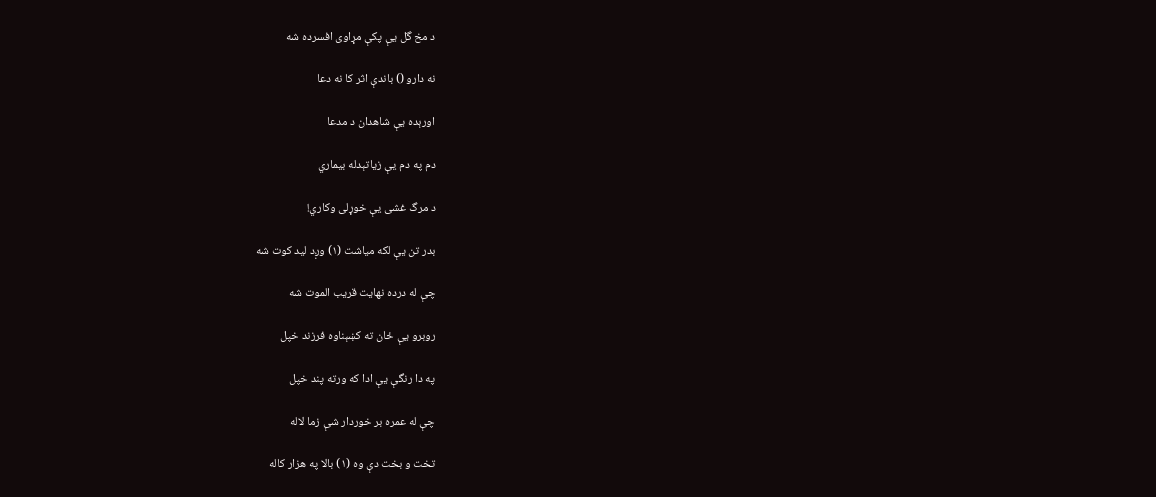د مخ گل يې پکې مړاوی افسرده شه

نه دارو () باندې اثر کا نه دعا

اورېده يې شاهدان د مدعا

دم په دم يې زياتېدله بيماري

د مرگ غشی يې خوړلی وکاري!

بدر تن يې لکه مياشت (١) وږد ليد کوت شه

چې له درده نهايت قريب الموت شه

روبرو يې ځان ته کښېناوه فرزند خپل

په دا رنگې يې ادا که ورته پند خپل

چې له عمره بر خوردار شې زما لاله

تخت و بخت دې وه (١) بالا په هزار کاله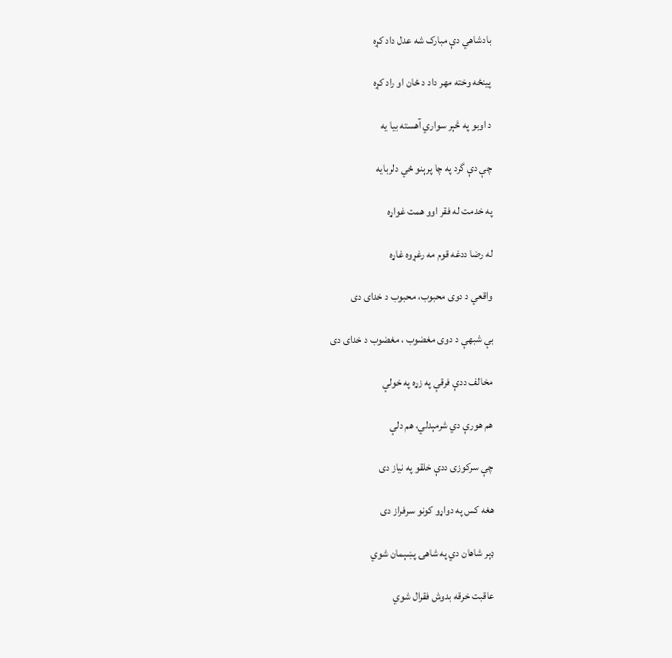بادشاهي دې مبارک شه عدل داد کړه

پينځه وخته مهر داد د ځان او راد کړه

د اوبو په څېر سواري آهسته بيا يه

چې دې گرد په چا پرېنو ځي دلربايه

په خدمت له فقر اوو همت غواړه

له رضا ددغه قوم مه رغړوه غاړه

واقعي د دوی محبوب، محبوب د خدای دی

بې شبهې د دوی مغضوب ، مغضوب د خدای دی

مخالف ددې فرقې په زړه په خولې

هم هورې دي شرمېدلي، هم دلې

چې سرکوزی ددې خلقو په نياز دی

هغه کس په دواړو کونو سرفراز دی

ډېر شاهان دي په شاهۍ پښېمان شوي

عاقبت خرقه بدوش فقرال شوي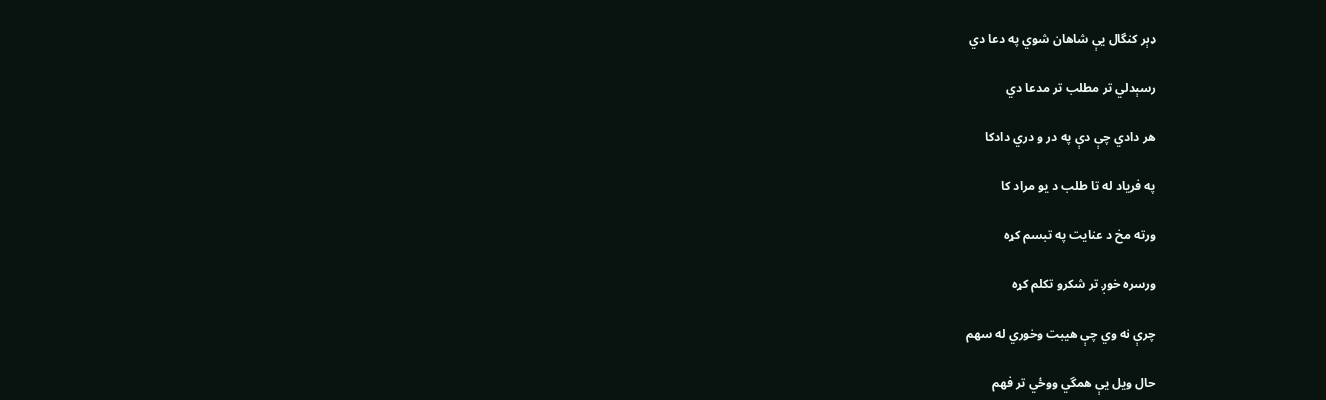ډېر کنگال يې شاهان شوي په دعا دي

رسېدلي تر مطلب تر مدعا دي

هر دادي چې دې په در و دري دادکا

په فرياد له تا طلب د يو مراد کا

ورته مخ د عنايت په تبسم کړه

ورسره خوږ تر شکرو تکلم کړه

چرې نه وي چې هيبت وخوري له سهم

حال ويل يې همگي ووځي تر فهم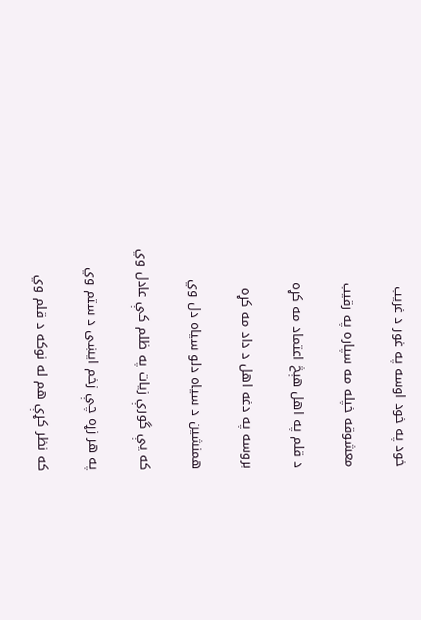خود په خود اوسه په غور د غريب

معشوقه خپله مه سپاره په رقيب

د قلم په اهل هېڅ اعتماد مه کړه

بروسه په دغه اهل د داد مه کړه

همنشين د سياه دلو سياه دل وي

که يې گورې زيات په ظلم کې عادل وي

په هر زړه چې زخم ايښی د ستم وي

که نظر کړې هم له نوکه د قلم وي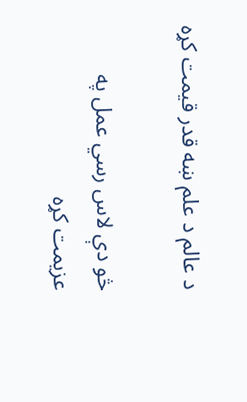د عالم د علم ښه قدر قيمت کړه

څو دې لاس رسي عمل په عزيمت کړه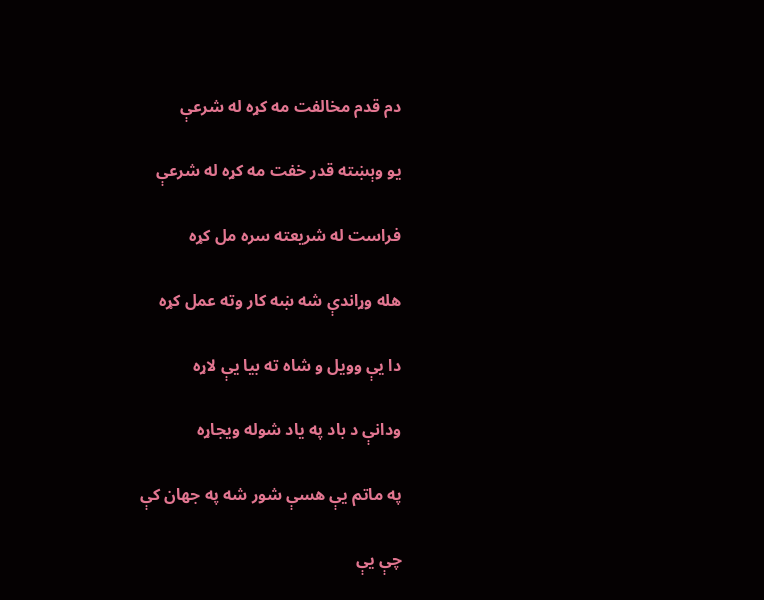دم قدم مخالفت مه کړه له شرعې

يو وېښته قدر خفت مه کړه له شرعې

فراست له شريعته سره مل کړه

هله وړاندې شه ښه کار وته عمل کړه

دا يې وويل و شاه ته بيا يې لاړه

ودانې د باد په ياد شوله ويجاړه

په ماتم يې هسې شور شه په جهان کې

چې يې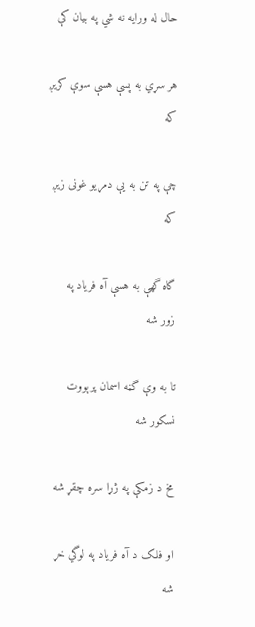حال له ورايه نه شي په بيان کې

هر سړي به پسې هسې سوې کريږ که

چې په تن به يې دمړيو غونی زيږ که

گاه گهې به هسې آه فرياد په زور شه

تا به وې گڼه اسمان پرېووت نسکور شه

مخ د زمکې په ژړا سره چقړ شه

او فلک د آه فرياد په لوگي خړ شه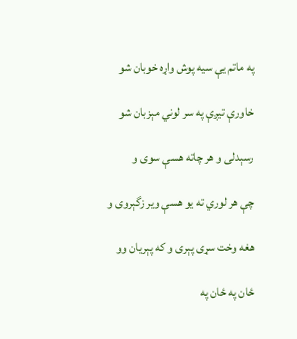په ماتم يې سيه پوش واړه خوبان شو

خاورې تيږې په سر لوني مېزبان شو

رسېدلی و هر چاته هسې سوی و

چې هر لوري ته يو هسې وير زگېروی و

هغه وخت سړی پېری و که پېريان وو

ځان په ځان په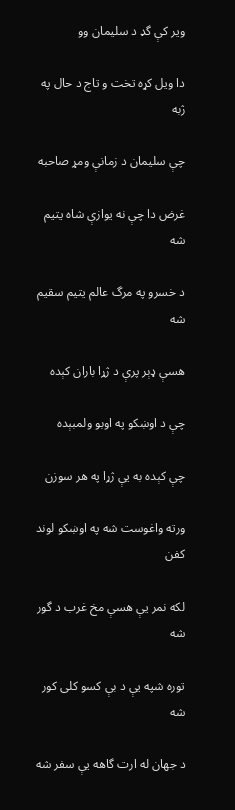وير کې گډ د سليمان وو

دا ويل کړه تخت و تاج د حال په ژبه

چې سليمان د زمانې ومړ صاحبه

غرض دا چې نه يوازې شاه يتيم شه

د خسرو په مرگ عالم يتيم سقيم شه

هسې ډېر پرې د ژړا باران کېده

چې د اوښکو په اوبو ولمبېده

چې کېده به يې ژړا په هر سوزن

ورته واغوست شه په اوښکو لوند کفن

لکه نمر يې هسې مخ غرب د گور شه

توره شپه يې د بې کسو کلی کور شه

د جهان له ارت گاهه يې سفر شه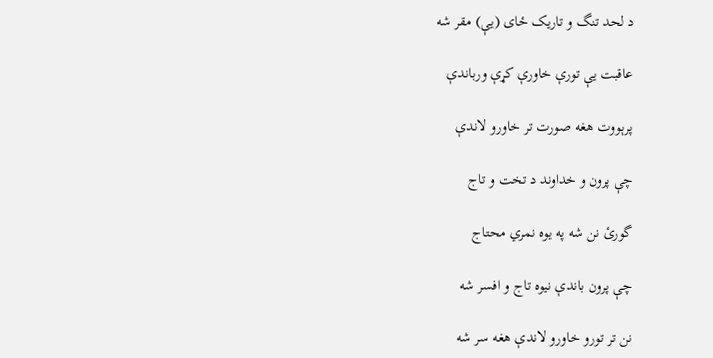د لحد تنگ و تاريک ځای (يې) مقر شه

عاقبت يې تورې خاورې کړې ورباندې

پرېووت هغه صورت تر خاورو لاندې

چې پرون و خداوند د تخت و تاج

گورئ نن شه په يوه نمري محتاج

چې پرون باندې نيوه تاج و افسر شه

نن تر تورو خاورو لاندې هغه سر شه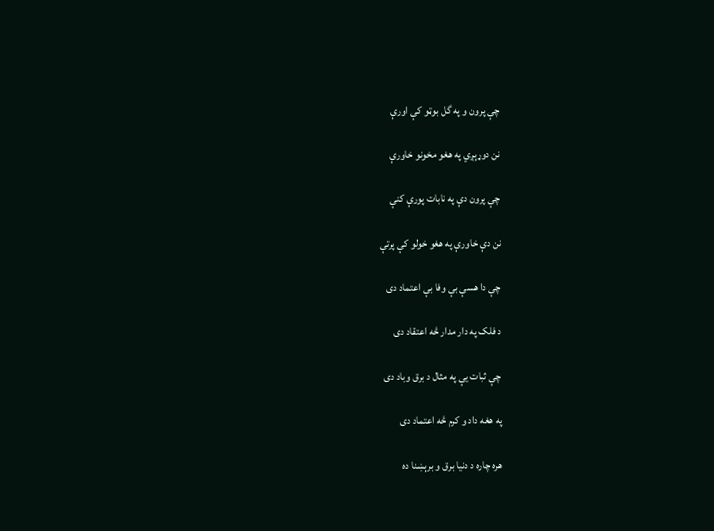چې پرون و په گل بوټو کې اورې

نن دوړېږي په هغو مخونو خاورې

چې پرون دې په نابات پورې کنې

نن دې خاورې په هغو خولو کې پرتې

چې دا هسې بې وفا بې اعتماد دی

د فلک په دار مدار څه اعتقاد دی

چې ثبات يې په مثال د برق وباد دی

په هغه داد و کرم څه اعتماد دی

هره چاره د دنيا برق و برېښنا ده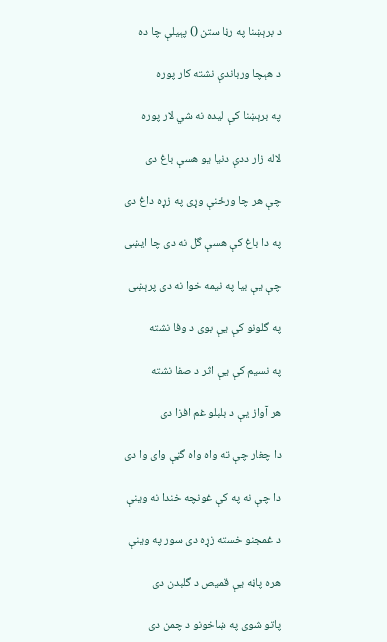د برېښنا په رڼا ستن () پېيلې چا ده

د هېچا ورباندې نشته کار پوره

په برېښنا کې ليده نه شي لار پوره

لاله زار ددې دنيا يو هسې باغ دی

چې هر چا ورځنې وړی په زړه داغ دی

په دا باغ کې هسې گل نه دی چا ايښی

چې يې بيا په نيمه خوا نه دی پرېښی

په گلونو کې يې بوی د وفا نشته

په نسيم کې يې اثر د صفا نشته

هر آواز يې د بلبلو غم افزا دی

دا چغار چې ته واه واه گڼې وای وا دی

دا چې نه په کې غونچه خندا نه وينې

د غمجنو خسته زړه دی سور په وينې

هره پاڼه يې قميص د گلبدن دی

پاتو شوی په ښاخونو د چمن دی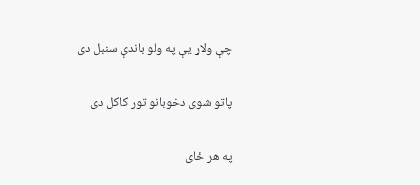چې ولاړ يې په ولو باندې سنبل دی

پاتو شوی دخوبانو تور کاکل دی

په هر ځای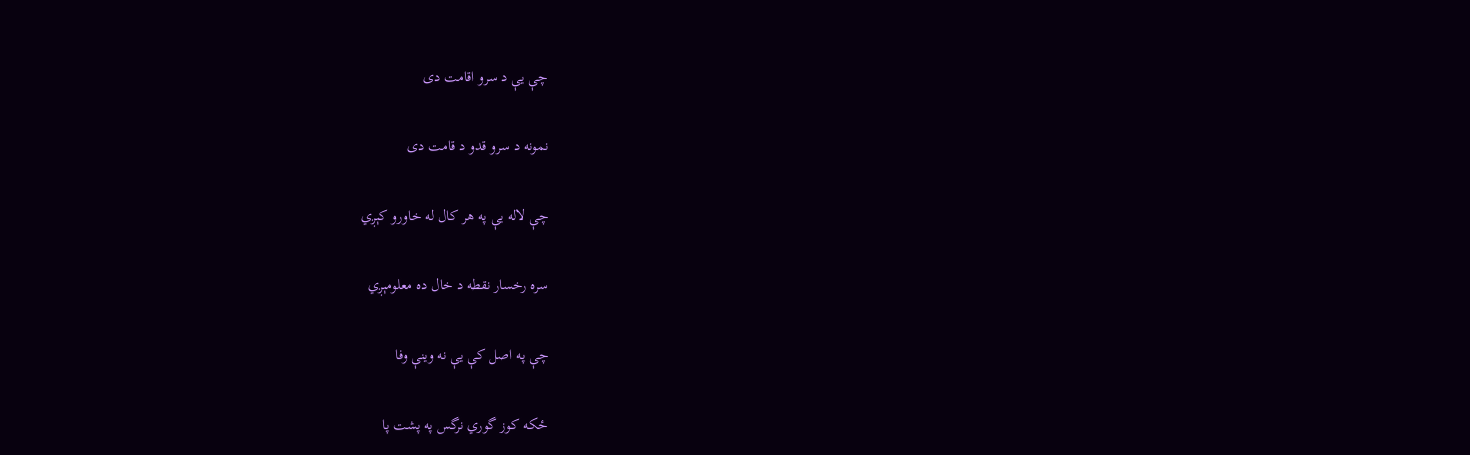چې يې د سرو اقامت دی

نمونه د سرو قدو د قامت دی

چې لاله يې په هر کال له خاورو کېږي

سره رخسار نقطه د خال ده معلومېږي

چې په اصل کې يې نه وينې وفا

ځکه کوز گوري نرگس په پشت پا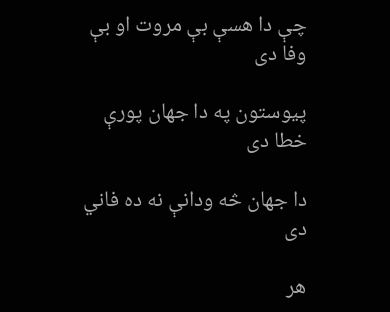چې دا هسې بې مروت او بې وفا دی

پيوستون په دا جهان پورې خطا دی

دا جهان څه ودانې نه ده فاني دی

هر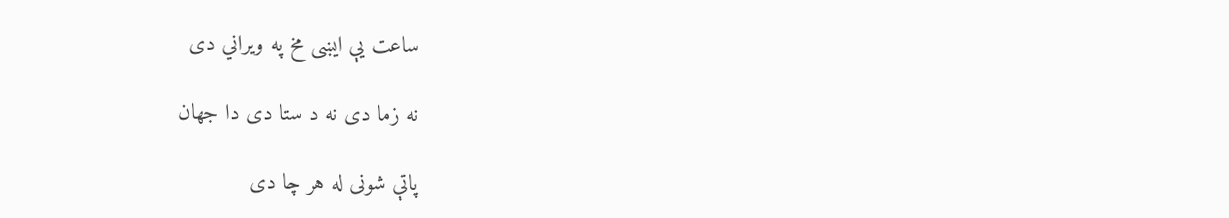ساعت يې ايښی مخ په ويراني دی

نه زما دی نه د ستا دی دا جهان

پاتې شونی له هر چا دی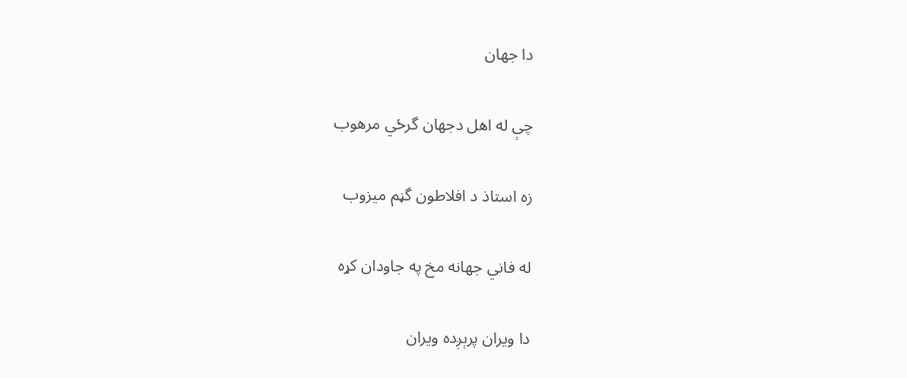دا جهان

چې له اهل دجهان گرځي مرهوب

زه استاذ د افلاطون گڼم ميزوب

له فاني جهانه مخ په جاودان کړه

دا ويران پرېږده ويران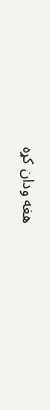هغه ودان کړه